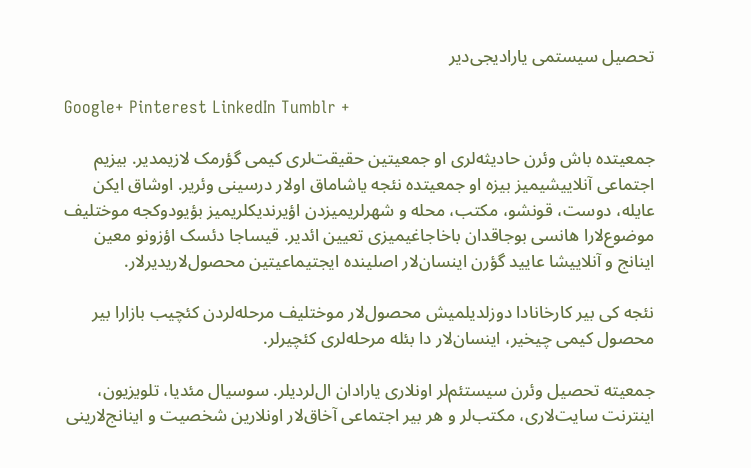تحصیل سیستمی یارادیجی‌دیر

Google+ Pinterest LinkedIn Tumblr +

جمعیتده باش وئرن حادیثه‌لری او جمعیتین حقیقت‌لری کیمی گؤرمک لازیمدیر. بیزیم اجتماعی آنلاییشیمیز بیزه او جمعیتده نئجه یاشاماق اولار درسینی وئریر. اوشاق ایکن عایله، دوست، قونشو، مکتب، محله و شهرلریمیزدن اؤیرندیکلریمیز بؤیودوکجه موختلیف موضوع‌لارا هانسی بوجاقدان باخاجاغیمیزی تعیین ائدیر. قیساجا دئسک اؤزونو معین اینانج و آنلاییشا عایید گؤرن اینسان‌لار اصلینده ایجتیماعیتین محصول‌لاریدیرلار.

نئجه کی بیر کارخانادا دوزلدیلمیش محصول‌لار موختلیف مرحله‌لردن کئچیب بازارا بیر محصول کیمی چیخیر، اینسان‌لار دا بئله مرحله‌لری کئچیرلر.

جمعیته تحصیل وئرن سیستئم‌لر اونلاری یارادان ال‌لردیلر. سوسیال مئدیا، تلویزیون، اینترنت سایت‌لاری، مکتب‌لر و هر بیر اجتماعی آخاق‌لار اونلارین شخصیت و اینانج‌لارینی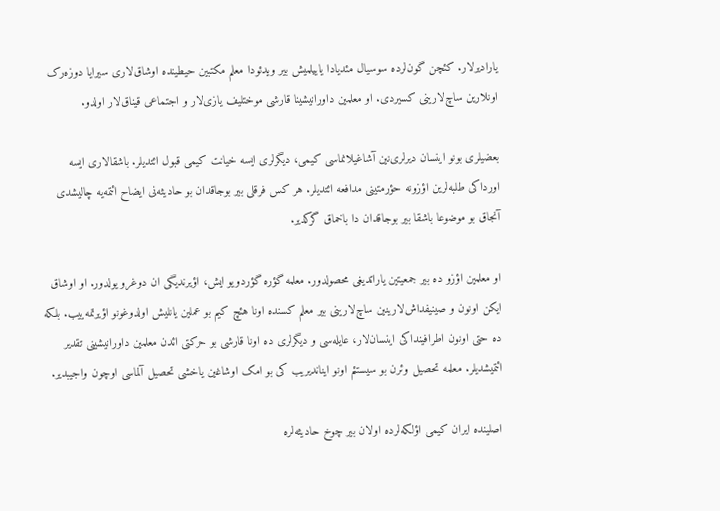یارادیرلار. کئچن گون‌لرده سوسیال مئدیادا یاییلمیش بیر ویدئودا معلم مکتبین حیطینده اوشاق‌لاری سیرایا دوزه‌رک اونلارین ساچ‌لارینی کسیردی. او معلمین داورانیشینا قارشی موختلیف یازی‌لار و اجتماعی قیناق‌لار اولدو.

بعضیلری بونو اینسان دیرلری‌نین آشاغیلانماسی کیمی، دیگرلری ایسه خیانت کیمی قبول ائتدیلر. باشقالاری ایسه اورداکی طلبه‌لرین اؤزونه حؤرمتینی مدافعه ائتدیلر. هر کس فرقلی بیر بوجاقدان بو حادیثه‌نی ایضاح ائتمه‌یه چالیشدی آنجاق بو موضوعا باشقا بیر بوجاقدان دا باخماق گرکدیر.

او معلمین اؤزو ده بیر جمعیتین یاراتدیغی محصولدور. معلمه گؤره گؤردویو ایش، اؤیرندیگی ان دوغرو یولدور. او اوشاق ایکن اونون و صینیفداش‌لارینین ساچ‌لارینی بیر معلم کسنده اونا هئچ کیم بو عملین یانلیش اولدوغونو اؤیرتمه‌ییب. بلکه ده حتی اونون اطرافینداکی اینسان‌لار، عایله‌سی و دیگرلری ده اونا قارشی بو حرکتی ائد‌ن معلمین داورانیشینی تقدیر ائتمیشدیلر. معلمه تحصیل وئرن بو سیستئم اونو ایناندیریب کی بو امک اوشاغین یاخشی تحصیل آلماسی اوچون واجیبدیر.

اصلینده ایران کیمی اؤلکه‌لرده اولان بیر چوخ حادیثه‌لره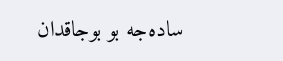ساده‌جه بو بوجاقدان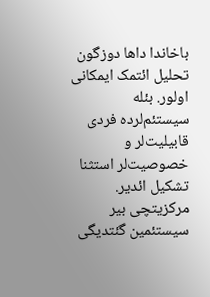باخاندا داها دوزگون تحلیل ائتمک ایمکانی اولور. بئله سیستئم‌لرده فردی قابیلیت‌لر و خصوصیت‌لر استثنا تشکیل ائدیر. مرکزیتچی بیر سیستئمین گئتدیگی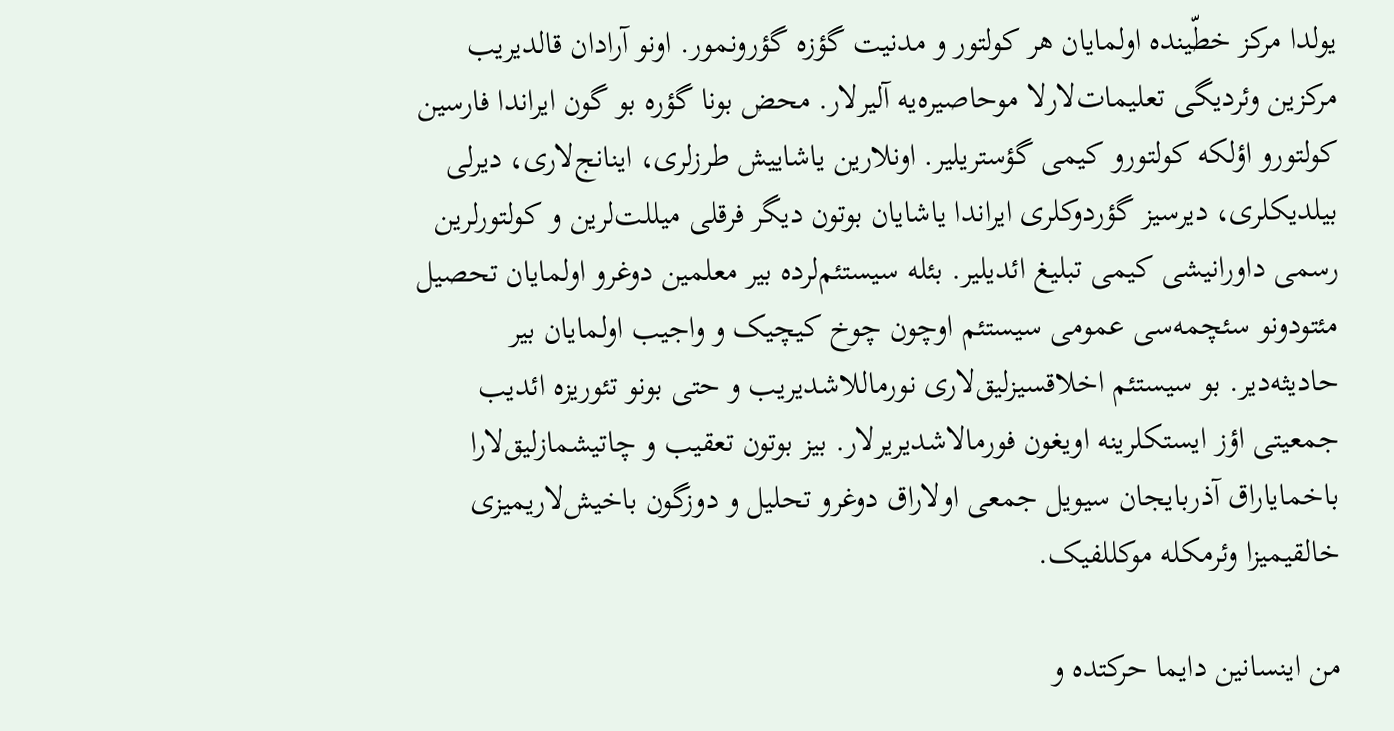یولدا مرکز خطّینده اولمایان هر کولتور و مدنیت گؤزه گؤرونمور. اونو آرادان قالدیریب مرکزین وئردیگی تعلیمات‌لارلا موحاصیره‌یه آلیرلار. محض بونا گؤره بو گون ایراندا فارسین کولتورو اؤلکه کولتورو کیمی گؤستریلیر. اونلارین یاشاییش طرزلری، اینانج‌لاری، دیرلی بیلدیکلری، دیرسیز گؤردوکلری ایراندا یاشایان بوتون دیگر فرقلی میللت‌لرین و کولتورلرین رسمی داورانیشی کیمی تبلیغ ائدیلیر. بئله سیستئم‌لرده بیر معلمین دوغرو اولمایان تحصیل مئتودونو سئچمه‌سی عمومی سیستئم اوچون چوخ کیچیک و واجیب اولمایان بیر حادیثه‌دیر. بو سیستئم اخلاقسیزلیق‌لاری نورماللاشدیریب و حتی بونو تئوریزه ائدیب جمعیتی اؤز ایستکلرینه اویغون فورمالاشدیریرلار. بیز بوتون تعقیب و چاتیشمازلیق‌لارا باخمایاراق آذربایجان سیویل جمعی اولاراق دوغرو تحلیل و دوزگون باخیش‌لاریمیزی خالقیمیزا وئرمکله موکللفیک.

من اینسانین دایما حرکتده و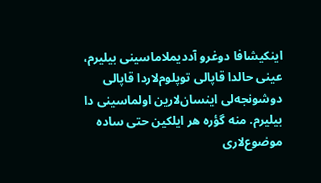اینکیشافا دوغرو آددیملاماسینی بیلیرم، عینی حالدا قاپالی توپلوم‌لاردا قاپالی دوشونجه‌لی اینسان‌لارین اولماسینی دا بیلیرم. منه گؤره هر ایلکین حتی ساده موضوع‌لاری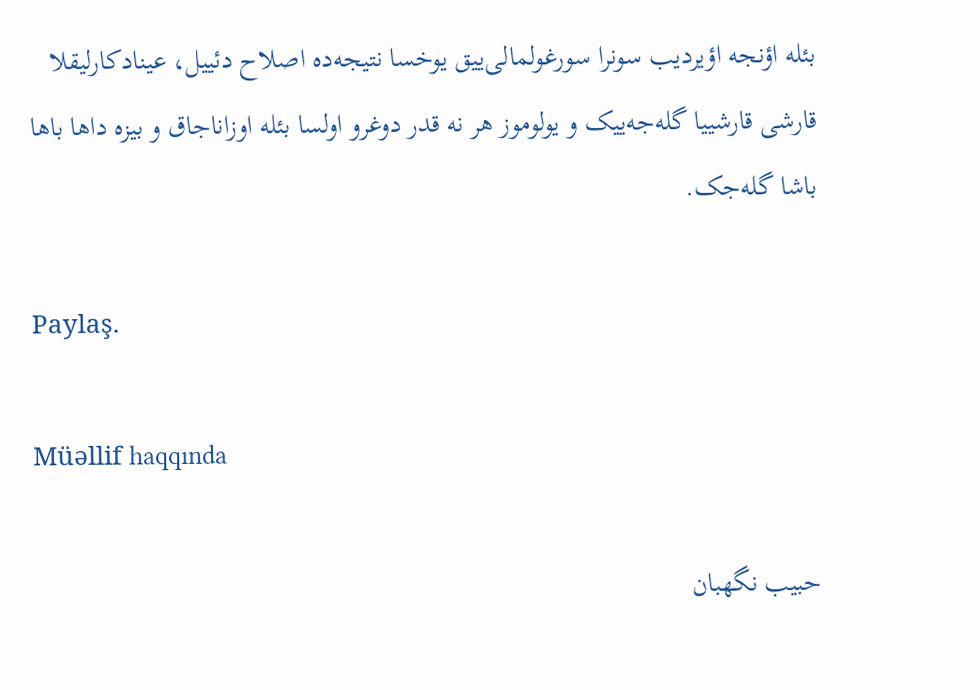بئله اؤنجه اؤیردیب سونرا سورغولمالی‌ییق یوخسا نتیجه‌ده اصلاح دئییل، عینادکارلیقلا قارشی قارشییا گله‌جه‌ییک و یولوموز هر نه قدر دوغرو اولسا بئله اوزاناجاق و بیزه داها باها باشا گله‌جک.

Paylaş.

Müəllif haqqında

حبیب نگهبان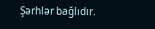Şərhlər bağlıdır.